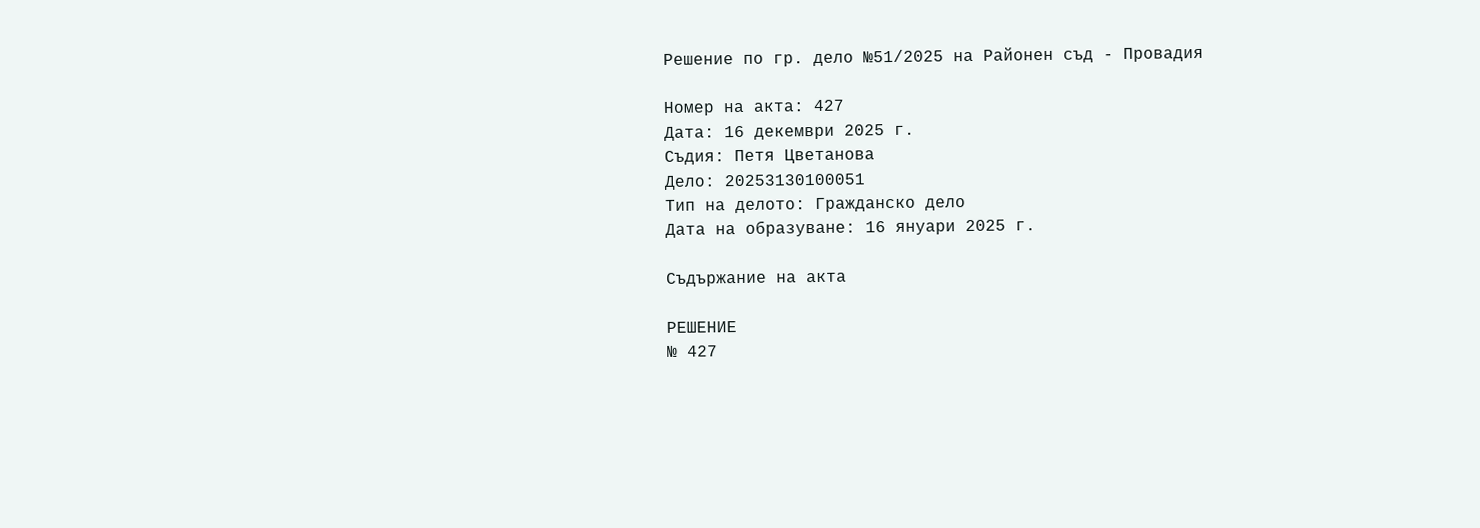Решение по гр. дело №51/2025 на Районен съд - Провадия

Номер на акта: 427
Дата: 16 декември 2025 г.
Съдия: Петя Цветанова
Дело: 20253130100051
Тип на делото: Гражданско дело
Дата на образуване: 16 януари 2025 г.

Съдържание на акта

РЕШЕНИЕ
№ 427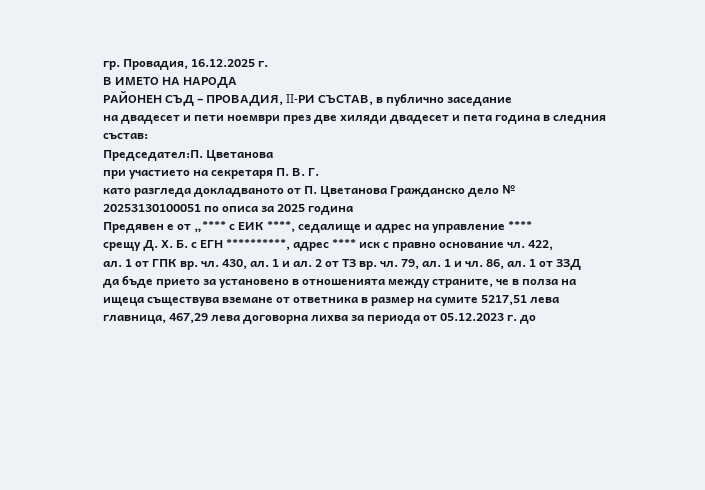гр. Провадия, 16.12.2025 г.
В ИМЕТО НА НАРОДА
РАЙОНЕН СЪД – ПРОВАДИЯ, II-РИ СЪСТАВ, в публично заседание
на двадесет и пети ноември през две хиляди двадесет и пета година в следния
състав:
Председател:П. Цветанова
при участието на секретаря П. В. Г.
като разгледа докладваното от П. Цветанова Гражданско дело №
20253130100051 по описа за 2025 година
Предявен е от „**** с ЕИК ****, седалище и адрес на управление ****
срещу Д. Х. Б. с ЕГН **********, адрес **** иск с правно основание чл. 422,
ал. 1 от ГПК вр. чл. 430, ал. 1 и ал. 2 от ТЗ вр. чл. 79, ал. 1 и чл. 86, ал. 1 от ЗЗД
да бъде прието за установено в отношенията между страните, че в полза на
ищеца съществува вземане от ответника в размер на сумите 5217,51 лева
главница, 467,29 лева договорна лихва за периода от 05.12.2023 г. до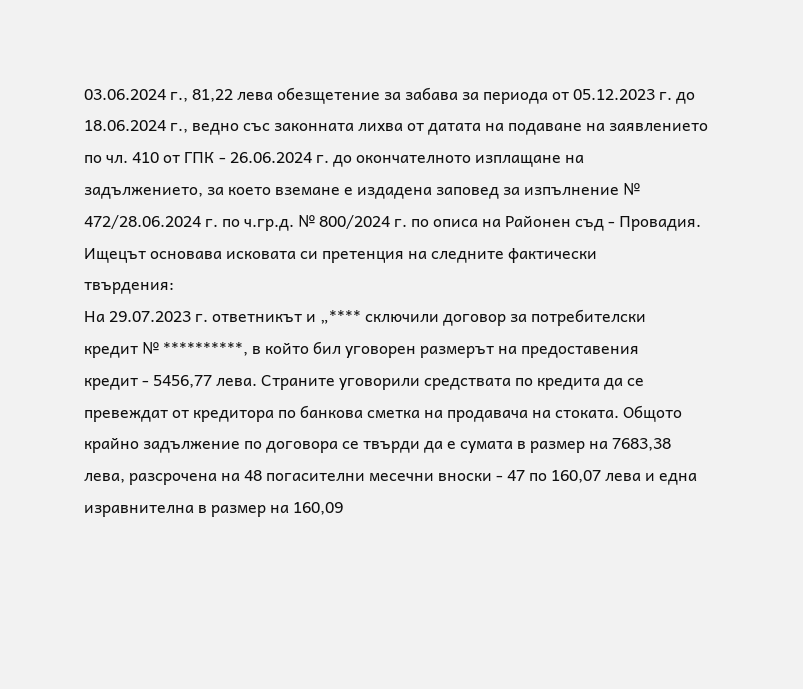03.06.2024 г., 81,22 лева обезщетение за забава за периода от 05.12.2023 г. до
18.06.2024 г., ведно със законната лихва от датата на подаване на заявлението
по чл. 410 от ГПК - 26.06.2024 г. до окончателното изплащане на
задължението, за което вземане е издадена заповед за изпълнение №
472/28.06.2024 г. по ч.гр.д. № 800/2024 г. по описа на Районен съд - Провадия.
Ищецът основава исковата си претенция на следните фактически
твърдения:
На 29.07.2023 г. ответникът и „**** сключили договор за потребителски
кредит № **********, в който бил уговорен размерът на предоставения
кредит - 5456,77 лева. Страните уговорили средствата по кредита да се
превеждат от кредитора по банкова сметка на продавача на стоката. Общото
крайно задължение по договора се твърди да е сумата в размер на 7683,38
лева, разсрочена на 48 погасителни месечни вноски - 47 по 160,07 лева и една
изравнителна в размер на 160,09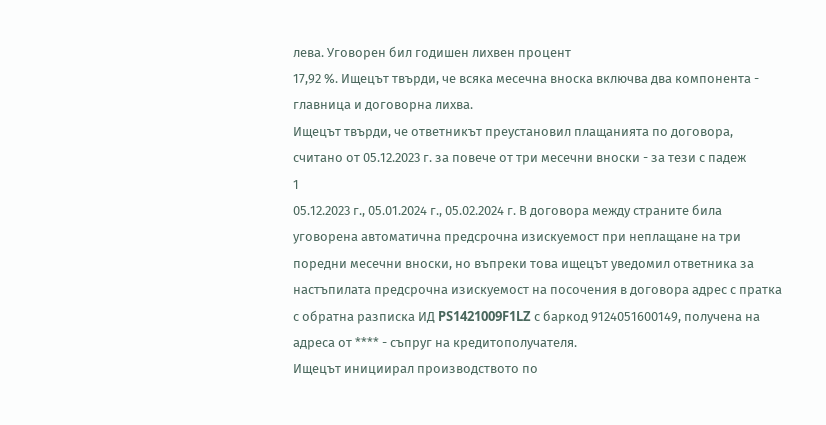лева. Уговорен бил годишен лихвен процент
17,92 %. Ищецът твърди, че всяка месечна вноска включва два компонента -
главница и договорна лихва.
Ищецът твърди, че ответникът преустановил плащанията по договора,
считано от 05.12.2023 г. за повече от три месечни вноски - за тези с падеж
1
05.12.2023 г., 05.01.2024 г., 05.02.2024 г. В договора между страните била
уговорена автоматична предсрочна изискуемост при неплащане на три
поредни месечни вноски, но въпреки това ищецът уведомил ответника за
настъпилата предсрочна изискуемост на посочения в договора адрес с пратка
с обратна разписка ИД PS1421009F1LZ с баркод 9124051600149, получена на
адреса от **** - съпруг на кредитополучателя.
Ищецът инициирал производството по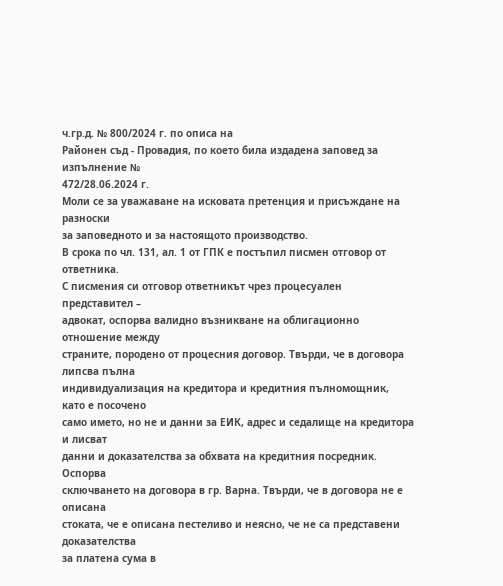ч.гр.д. № 800/2024 г. по описа на
Районен съд - Провадия, по което била издадена заповед за изпълнение №
472/28.06.2024 г.
Моли се за уважаване на исковата претенция и присъждане на разноски
за заповедното и за настоящото производство.
В срока по чл. 131, ал. 1 от ГПК е постъпил писмен отговор от
ответника.
С писмения си отговор ответникът чрез процесуален представител –
адвокат, оспорва валидно възникване на облигационно отношение между
страните, породено от процесния договор. Твърди, че в договора липсва пълна
индивидуализация на кредитора и кредитния пълномощник, като е посочено
само името, но не и данни за ЕИК, адрес и седалище на кредитора и лисват
данни и доказателства за обхвата на кредитния посредник. Оспорва
сключването на договора в гр. Варна. Твърди, че в договора не е описана
стоката, че е описана пестеливо и неясно, че не са представени доказателства
за платена сума в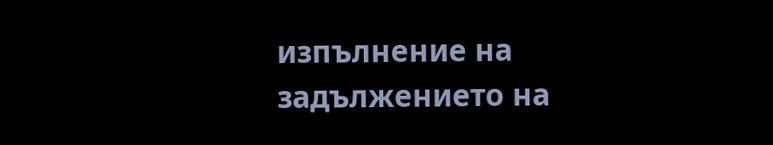изпълнение на задължението на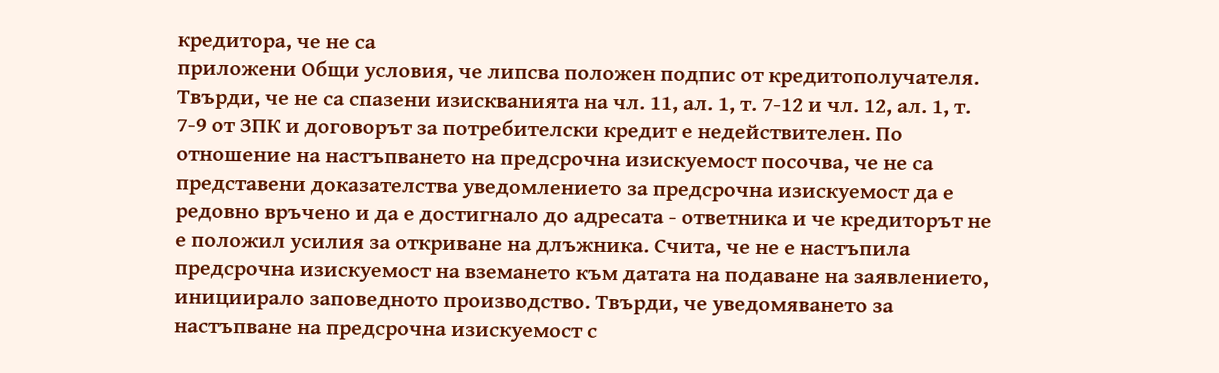кредитора, че не са
приложени Общи условия, че липсва положен подпис от кредитополучателя.
Твърди, че не са спазени изискванията на чл. 11, ал. 1, т. 7-12 и чл. 12, ал. 1, т.
7-9 от ЗПК и договорът за потребителски кредит е недействителен. По
отношение на настъпването на предсрочна изискуемост посочва, че не са
представени доказателства уведомлението за предсрочна изискуемост да е
редовно връчено и да е достигнало до адресата - ответника и че кредиторът не
е положил усилия за откриване на длъжника. Счита, че не е настъпила
предсрочна изискуемост на вземането към датата на подаване на заявлението,
инициирало заповедното производство. Твърди, че уведомяването за
настъпване на предсрочна изискуемост с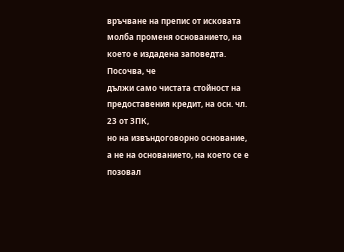връчване на препис от исковата
молба променя основанието, на което е издадена заповедта. Посочва, че
дължи само чистата стойност на предоставения кредит, на осн. чл. 23 от ЗПК,
но на извъндоговорно основание, а не на основанието, на което се е позовал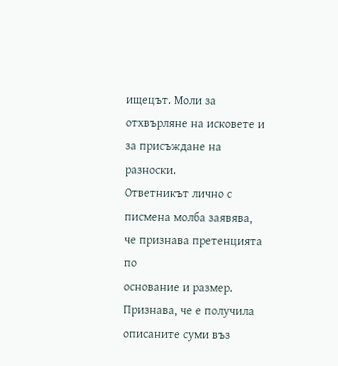ищецът. Моли за отхвърляне на исковете и за присъждане на разноски.
Ответникът лично с писмена молба заявява, че признава претенцията по
основание и размер. Признава, че е получила описаните суми въз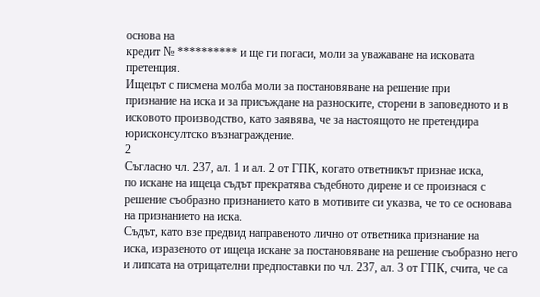основа на
кредит № ********** и ще ги погаси, моли за уважаване на исковата
претенция.
Ищецът с писмена молба моли за постановяване на решение при
признание на иска и за присъждане на разноските, сторени в заповедното и в
исковото производство, като заявява, че за настоящото не претендира
юрисконсултско възнаграждение.
2
Съгласно чл. 237, ал. 1 и ал. 2 от ГПК, когато ответникът признае иска,
по искане на ищеца съдът прекратява съдебното дирене и се произнася с
решение съобразно признанието като в мотивите си указва, че то се основава
на признанието на иска.
Съдът, като взе предвид направеното лично от ответника признание на
иска, изразеното от ищеца искане за постановяване на решение съобразно него
и липсата на отрицателни предпоставки по чл. 237, ал. 3 от ГПК, счита, че са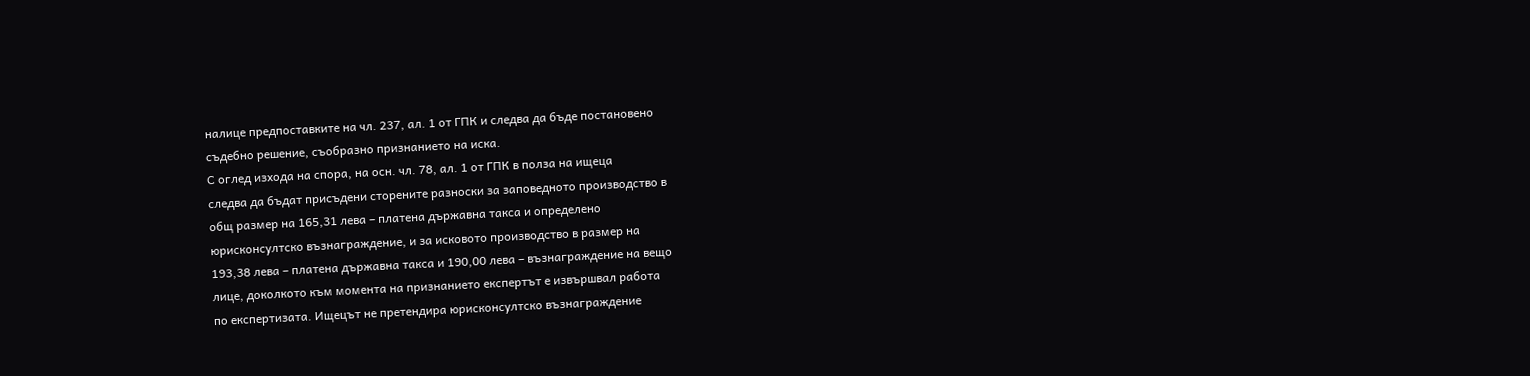налице предпоставките на чл. 237, ал. 1 от ГПК и следва да бъде постановено
съдебно решение, съобразно признанието на иска.
С оглед изхода на спора, на осн. чл. 78, ал. 1 от ГПК в полза на ищеца
следва да бъдат присъдени сторените разноски за заповедното производство в
общ размер на 165,31 лева – платена държавна такса и определено
юрисконсултско възнаграждение, и за исковото производство в размер на
193,38 лева – платена държавна такса и 190,00 лева – възнаграждение на вещо
лице, доколкото към момента на признанието експертът е извършвал работа
по експертизата. Ищецът не претендира юрисконсултско възнаграждение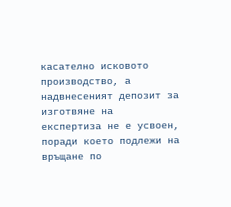касателно исковото производство, а надвнесеният депозит за изготвяне на
експертиза не е усвоен, поради което подлежи на връщане по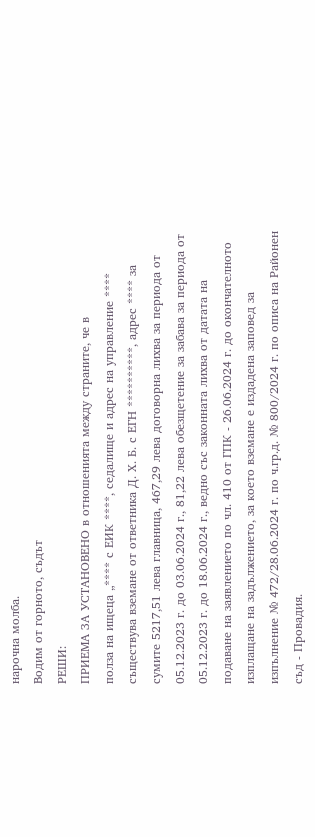нарочна молба.
Водим от горното, съдът
РЕШИ:
ПРИЕМА ЗА УСТАНОВЕНО в отношенията между страните, че в
полза на ищеца „**** с ЕИК ****, седалище и адрес на управление ****
съществува вземане от ответника Д. Х. Б. с ЕГН **********, адрес **** за
сумите 5217,51 лева главница, 467,29 лева договорна лихва за периода от
05.12.2023 г. до 03.06.2024 г., 81,22 лева обезщетение за забава за периода от
05.12.2023 г. до 18.06.2024 г., ведно със законната лихва от датата на
подаване на заявлението по чл. 410 от ГПК - 26.06.2024 г. до окончателното
изплащане на задължението, за което вземане е издадена заповед за
изпълнение № 472/28.06.2024 г. по ч.гр.д. № 800/2024 г. по описа на Районен
съд - Провадия.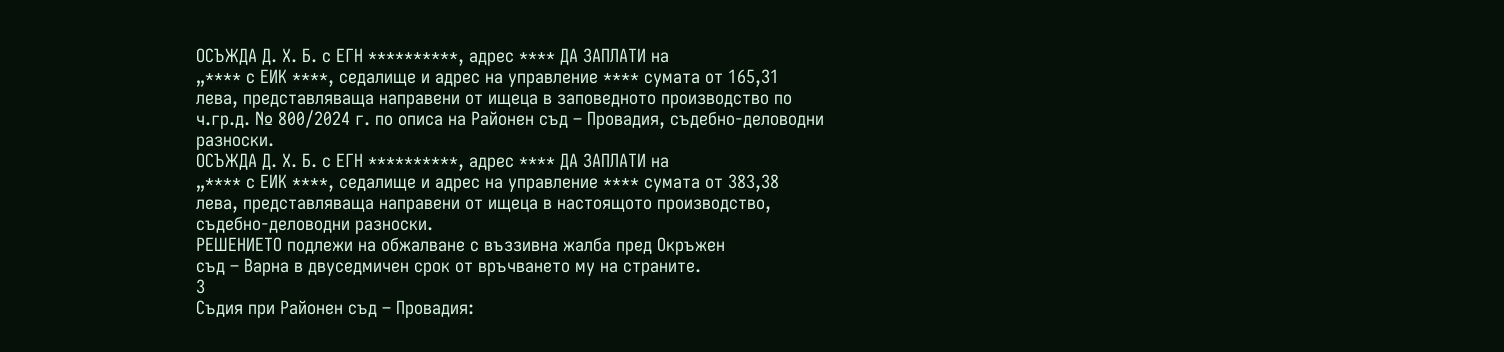ОСЪЖДА Д. Х. Б. с ЕГН **********, адрес **** ДА ЗАПЛАТИ на
„**** с ЕИК ****, седалище и адрес на управление **** сумата от 165,31
лева, представляваща направени от ищеца в заповедното производство по
ч.гр.д. № 800/2024 г. по описа на Районен съд – Провадия, съдебно-деловодни
разноски.
ОСЪЖДА Д. Х. Б. с ЕГН **********, адрес **** ДА ЗАПЛАТИ на
„**** с ЕИК ****, седалище и адрес на управление **** сумата от 383,38
лева, представляваща направени от ищеца в настоящото производство,
съдебно-деловодни разноски.
РЕШЕНИЕТО подлежи на обжалване с въззивна жалба пред Окръжен
съд – Варна в двуседмичен срок от връчването му на страните.
3
Съдия при Районен съд – Провадия: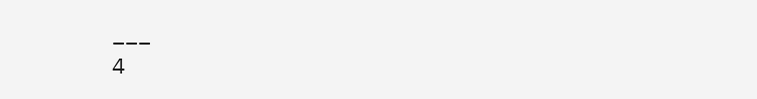___
4